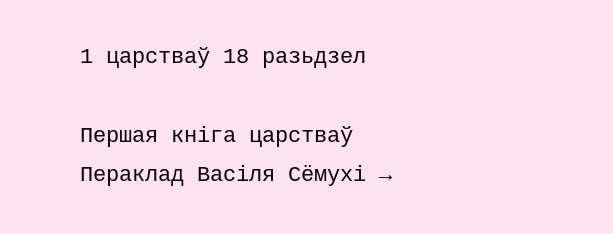1 царстваў 18 разьдзел

Першая кніга царстваў
Пераклад Васіля Сёмухі →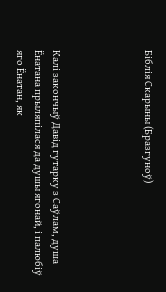Біблія Скарыны (Бразгуноў)




Калі закончыў Давід гутарку з Саўлам, душа Ёнатана прыляпілася да душы ягонай, і палюбіў яго Ёнатан, як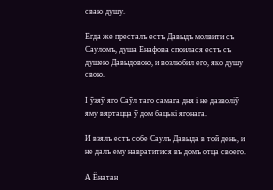сваю душу.

Егда же престалъ естъ Давыдъ молвити съ Сауломъ, душа Енафова споилася естъ съ душею Давыдовою, и возлюбил его, яко душу свою.

І ўзяў яго Саўл таго самага дня і не дазволіў яму вяртацца ў дом бацькі ягонага.

И взялъ естъ собе Саулъ Давыда в той день, и не далъ ему навратитися въ домъ отца своего.

А Ёнатан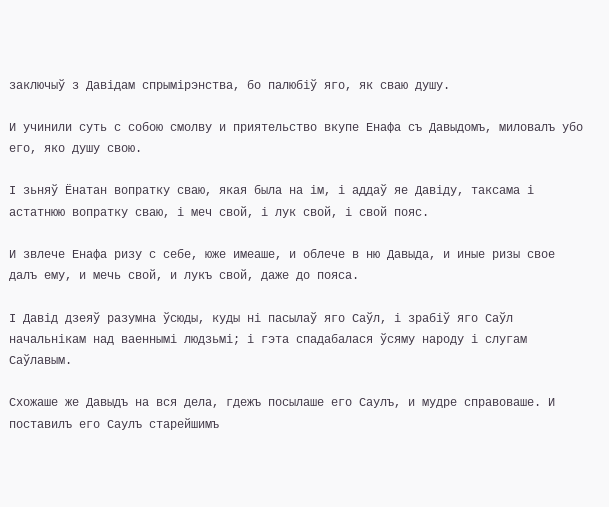заключыў з Давідам спрымірэнства, бо палюбіў яго, як сваю душу.

И учинили суть с собою смолву и приятельство вкупе Енафа съ Давыдомъ, миловалъ убо его, яко душу свою.

І зьняў Ёнатан вопратку сваю, якая была на ім, і аддаў яе Давіду, таксама і астатнюю вопратку сваю, і меч свой, і лук свой, і свой пояс.

И звлече Енафа ризу с себе, юже имеаше, и облече в ню Давыда, и иные ризы свое далъ ему, и мечь свой, и лукъ свой, даже до пояса.

І Давід дзеяў разумна ўсюды, куды ні пасылаў яго Саўл, і зрабіў яго Саўл начальнікам над ваеннымі людзьмі; і гэта спадабалася ўсяму народу і слугам Саўлавым.

Схожаше же Давыдъ на вся дела, гдежъ посылаше его Саулъ, и мудре справоваше. И поставилъ его Саулъ старейшимъ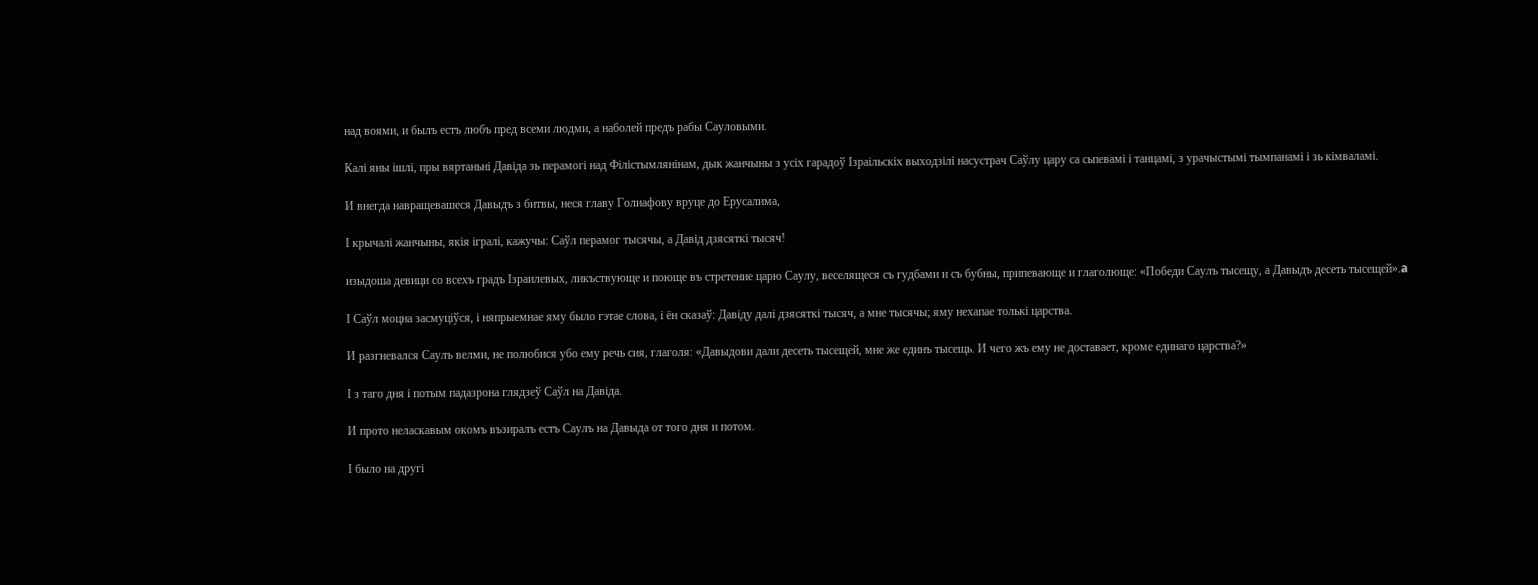над воями, и былъ естъ любъ пред всеми людми, а наболей предъ рабы Сауловыми.

Калі яны ішлі, пры вяртаньні Давіда зь перамогі над Філістымлянінам, дык жанчыны з усіх гарадоў Ізраільскіх выходзілі насустрач Саўлу цару са сьпевамі і танцамі, з урачыстымі тымпанамі і зь кімваламі.

И внегда навращевашеся Давыдъ з битвы, неся главу Голиафову вруце до Ерусалима,

І крычалі жанчыны, якія ігралі, кажучы: Саўл перамог тысячы, а Давід дзясяткі тысяч!

изыдоша девици со всехъ градъ Ізраилевых, ликъствующе и поюще въ стретение царю Саулу, веселящеся съ гудбами и съ бубны, припевающе и глаголюще: «Победи Саулъ тысещу, а Давыдъ десеть тысещей».a

І Саўл моцна засмуціўся, і няпрыемнае яму было гэтае слова, і ён сказаў: Давіду далі дзясяткі тысяч, а мне тысячы; яму нехапае толькі царства.

И разгневался Саулъ велми, не полюбися убо ему речь сия, глаголя: «Давыдови дали десеть тысещей, мне же единъ тысещь. И чего жъ ему не доставает, кроме единаго царства?»

І з таго дня і потым падазрона глядзеў Саўл на Давіда.

И прото неласкавым окомъ възиралъ естъ Саулъ на Давыда от того дня и потом.

І было на другі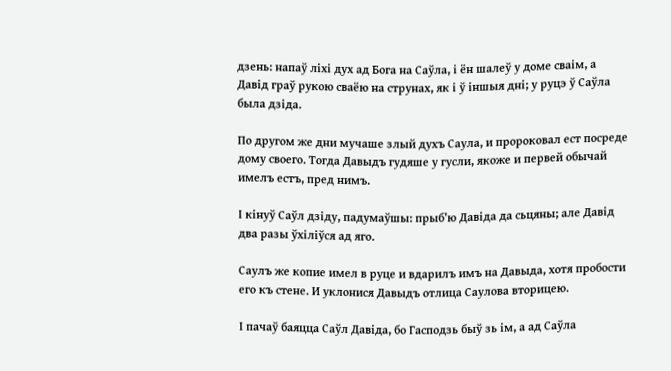дзень: напаў ліхі дух ад Бога на Саўла, і ён шалеў у доме сваім, а Давід граў рукою сваёю на струнах, як і ў іншыя дні; у руцэ ў Саўла была дзіда.

По другом же дни мучаше злый духъ Саула, и пророковал ест посреде дому своего. Тогда Давыдъ гудяше у гусли, якоже и первей обычай имелъ естъ, пред нимъ.

І кінуў Саўл дзіду, падумаўшы: прыб’ю Давіда да сьцяны; але Давід два разы ўхіліўся ад яго.

Саулъ же копие имел в руце и вдарилъ имъ на Давыда, хотя пробости его къ стене. И уклонися Давыдъ отлица Саулова вторицею.

І пачаў баяцца Саўл Давіда, бо Гасподзь быў зь ім, а ад Саўла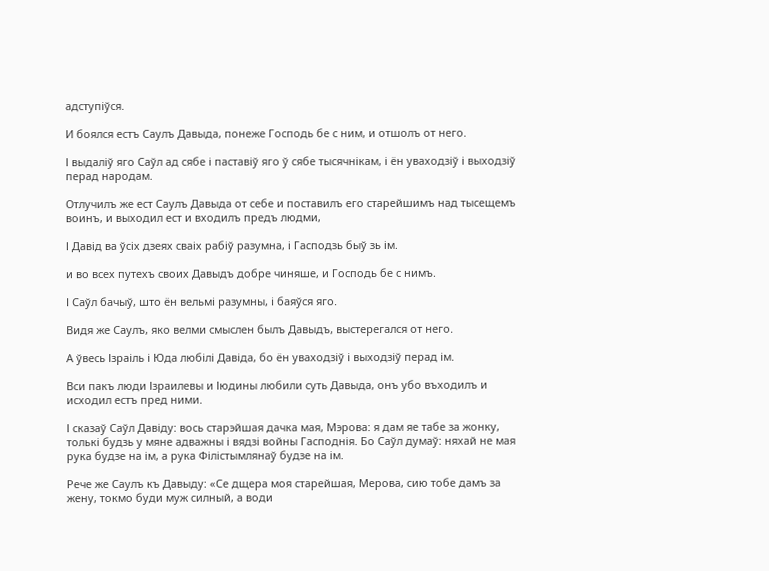адступіўся.

И боялся естъ Саулъ Давыда, понеже Господь бе с ним, и отшолъ от него.

І выдаліў яго Саўл ад сябе і паставіў яго ў сябе тысячнікам, і ён уваходзіў і выходзіў перад народам.

Отлучилъ же ест Саулъ Давыда от себе и поставилъ его старейшимъ над тысещемъ воинъ, и выходил ест и входилъ предъ людми,

І Давід ва ўсіх дзеях сваіх рабіў разумна, і Гасподзь быў зь ім.

и во всех путехъ своих Давыдъ добре чиняше, и Господь бе с нимъ.

І Саўл бачыў, што ён вельмі разумны, і баяўся яго.

Видя же Саулъ, яко велми смыслен былъ Давыдъ, выстерегался от него.

А ўвесь Ізраіль і Юда любілі Давіда, бо ён уваходзіў і выходзіў перад ім.

Вси пакъ люди Ізраилевы и Іюдины любили суть Давыда, онъ убо въходилъ и исходил естъ пред ними.

І сказаў Саўл Давіду: вось старэйшая дачка мая, Мэрова: я дам яе табе за жонку, толькі будзь у мяне адважны і вядзі войны Гасподнія. Бо Саўл думаў: няхай не мая рука будзе на ім, а рука Філістымлянаў будзе на ім.

Рече же Саулъ къ Давыду: «Се дщера моя старейшая, Мерова, сию тобе дамъ за жену, токмо буди муж силный, а води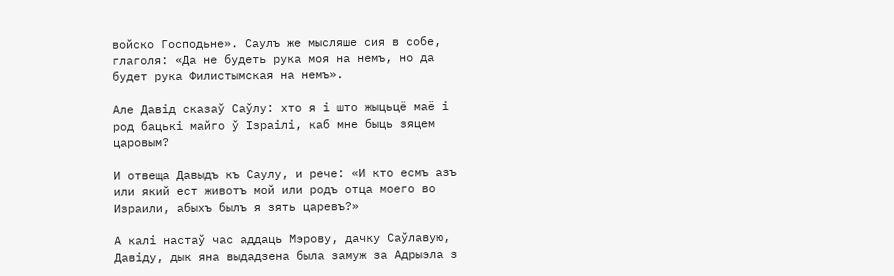войско Господьне». Саулъ же мысляше сия в собе, глаголя: «Да не будеть рука моя на немъ, но да будет рука Филистымская на немъ».

Але Давід сказаў Саўлу: хто я і што жыцьцё маё і род бацькі майго ў Ізраілі, каб мне быць зяцем царовым?

И отвеща Давыдъ къ Саулу, и рече: «И кто есмъ азъ или який ест животъ мой или родъ отца моего во Израили, абыхъ былъ я зять царевъ?»

А калі настаў час аддаць Мэрову, дачку Саўлавую, Давіду, дык яна выдадзена была замуж за Адрыэла з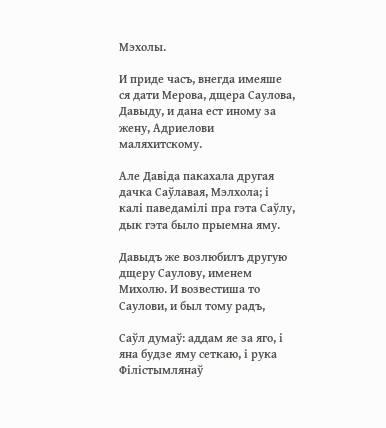Мэхолы.

И приде часъ, внегда имеяше ся дати Мерова, дщера Саулова, Давыду, и дана ест иному за жену, Адриелови маляхитскому.

Але Давіда пакахала другая дачка Саўлавая, Мэлхола; і калі паведамілі пра гэта Саўлу, дык гэта было прыемна яму.

Давыдъ же возлюбилъ другую дщеру Саулову, именем Михолю. И возвестиша то Саулови, и был тому радъ,

Саўл думаў: аддам яе за яго, і яна будзе яму сеткаю, і рука Філістымлянаў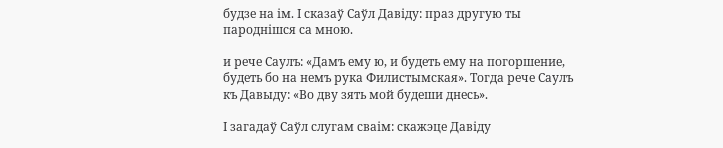будзе на ім. І сказаў Саўл Давіду: праз другую ты пароднішся са мною.

и рече Саулъ: «Дамъ ему ю, и будеть ему на погоршение, будеть бо на немъ рука Филистымская». Тогда рече Саулъ къ Давыду: «Во дву зять мой будеши днесь».

І загадаў Саўл слугам сваім: скажэце Давіду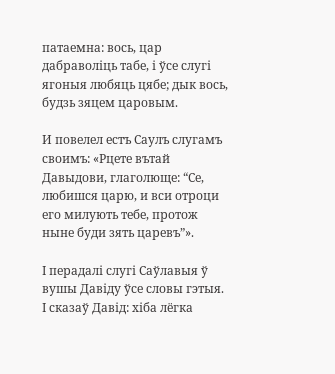патаемна: вось, цар дабраволіць табе, і ўсе слугі ягоныя любяць цябе; дык вось, будзь зяцем царовым.

И повелел естъ Саулъ слугамъ своимъ: «Рцете вътай Давыдови, глаголюще: “Се, любишся царю, и вси отроци его милують тебе, протож ныне буди зять царевъ”».

І перадалі слугі Саўлавыя ў вушы Давіду ўсе словы гэтыя. І сказаў Давід: хіба лёгка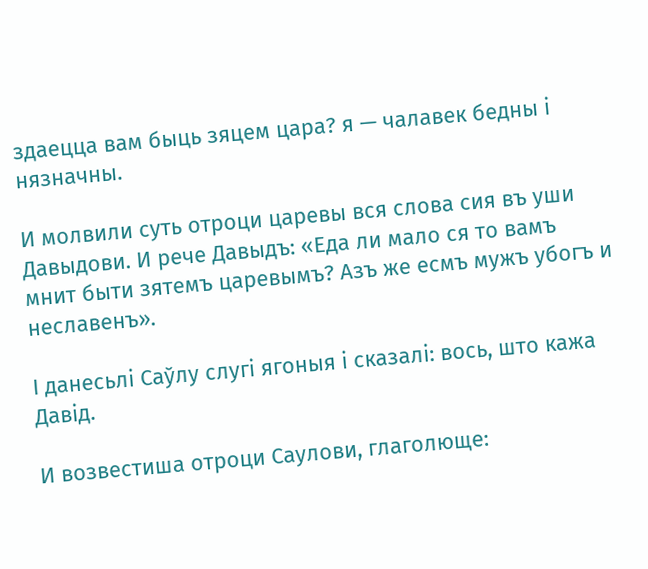здаецца вам быць зяцем цара? я — чалавек бедны і нязначны.

И молвили суть отроци царевы вся слова сия въ уши Давыдови. И рече Давыдъ: «Еда ли мало ся то вамъ мнит быти зятемъ царевымъ? Азъ же есмъ мужъ убогъ и неславенъ».

І данесьлі Саўлу слугі ягоныя і сказалі: вось, што кажа Давід.

И возвестиша отроци Саулови, глаголюще: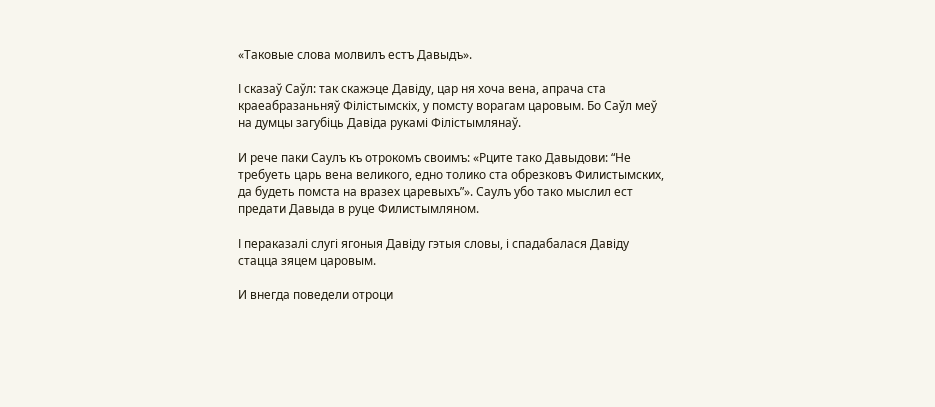«Таковые слова молвилъ естъ Давыдъ».

І сказаў Саўл: так скажэце Давіду, цар ня хоча вена, апрача ста краеабразаньняў Філістымскіх, у помсту ворагам царовым. Бо Саўл меў на думцы загубіць Давіда рукамі Філістымлянаў.

И рече паки Саулъ къ отрокомъ своимъ: «Рците тако Давыдови: “Не требуеть царь вена великого, едно толико ста обрезковъ Филистымских, да будеть помста на вразех царевыхъ”». Саулъ убо тако мыслил ест предати Давыда в руце Филистымляном.

І пераказалі слугі ягоныя Давіду гэтыя словы, і спадабалася Давіду стацца зяцем царовым.

И внегда поведели отроци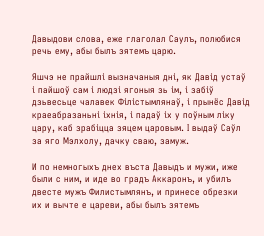Давыдови слова, еже глаголал Саулъ, полюбися речь ему, абы былъ зятемъ царю.

Яшчэ не прайшлі вызначаныя дні, як Давід устаў і пайшоў сам і людзі ягоныя зь ім, і забіў дзьвесьце чалавек Філістымлянаў, і прынёс Давід краеабразаньні іхнія, і падаў іх у поўным ліку цару, каб зрабіцца зяцем царовым. І выдаў Саўл за яго Мэлхолу, дачку сваю, замуж.

И по немногыхъ днех въста Давыдъ и мужи, иже были с ним, и иде во градъ Аккаронъ, и убилъ двесте мужъ Филистымлянъ, и принесе обрезки их и вычте е цареви, абы былъ зятемъ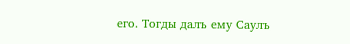его. Тогды далъ ему Саулъ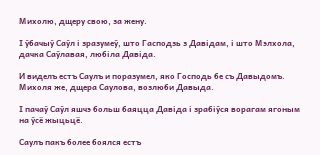Михолю, дщеру свою, за жену.

І ўбачыў Саўл і зразумеў, што Гасподзь з Давідам, і што Мэлхола, дачка Саўлавая, любіла Давіда.

И виделъ естъ Саулъ и поразумел, яко Господь бе съ Давыдомъ. Михоля же, дщера Саулова, возлюби Давыда.

І пачаў Саўл яшчэ больш баяцца Давіда і зрабіўся ворагам ягоным на ўсё жыцьцё.

Саулъ пакъ более боялся естъ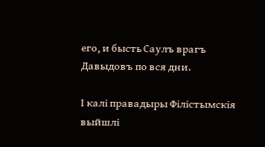его, и бысть Саулъ врагъ Давыдовъ по вся дни.

І калі правадыры Філістымскія выйшлі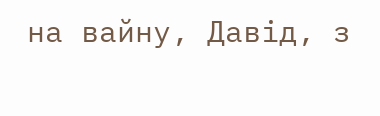на вайну, Давід, з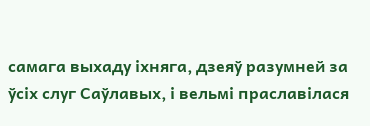самага выхаду іхняга, дзеяў разумней за ўсіх слуг Саўлавых, і вельмі праславілася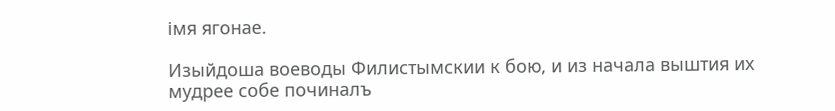імя ягонае.

Изыйдоша воеводы Филистымскии к бою, и из начала выштия их мудрее собе починалъ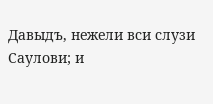Давыдъ, нежели вси слузи Саулови; и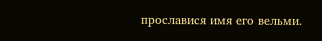прославися имя его вельми.